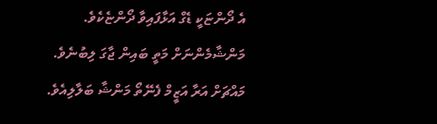އެ ދޯންޏަކީ ޑެގް އަޅާފައިވާ ދޯންޏެކެވެ. މަންޝާމެންނަށް މަތީ ބައިން ޖާގަ ލިބުނެވެ. މައްޗަށް އަރާ އަޒީމް ފެނޭތޯ މަންޝާ ބަލާލިއެވެ.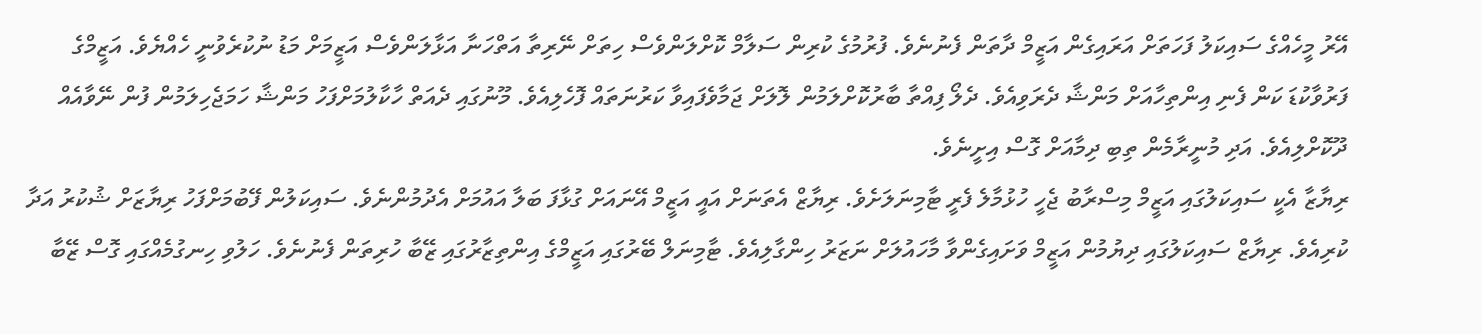އޭރު މީހެއްގެ ސައިކަލު ފަހަތަށް އަރައިގެން އަޒީމް ދާތަން ފެނުނެވެ. ފުރުމުގެ ކުރިން ސަލާމް ކޮށްލަންވެސް ހިތަށް ނޭރިތާ އަތްހަނާ އަޅާލަންވެސް އަޒީމަށް މަޑު ނުކުރެވުނީ ހެއްޔެވެ. އަޒީމްގެ ފަރުވާކުޑަ ކަން ފެނި އިންތިހާއަށް މަންޝާ ދެރަވިއެވެ. ދެލޯ ފިއްތާ ބާރުކޮށްލަމުން ލޮލަށް ޖަމާވެފައިވާ ކަރުނަތައް ފޮހެލިއެވެ. މޫނުގައި ދެއަތް ހާކާލުމަށްފަހު މަންޝާ ހަމަޖެހިލަމުން ފުން ނޭވާއެއް ދޫކޮށްލިއެވެ. އަދި މުނީރާމެން ތިބި ދިމާއަށް ގޮސް އިށީނެވެ.
ރިޔާޒާ އެކީ ސައިކަލުގައި އަޒީމް މިސްރާބު ޖެހީ ހުޅުމާލެ ފެރީ ޓާމިނަލަށެވެ. ރިޔާޒް އެތަނަށް އައީ އަޒީމް އޭނައަށް ގުޅާފަ ބަލާ އައުމަށް އެދުމުންނެވެ. ސައިކަލުން ފޭބުމަށްފަހު ރިޔާޒަށް ޝުކުރު އަދާ ކުރިއެވެ. ރިޔާޒް ސައިކަލުގައި ދިޔުމުން އަޒީމް ވަށައިގެންވާ މާހައުލަށް ނަޒަރު ހިންގާލިއެވެ. ޓާމިނަލް ބޭރުގައި އަޒީމްގެ އިންތިޒާރުގައި ޒޭބާ ހުރިތަން ފެނުނެވެ. ހަލުވި ހިނގުމެއްގައި ގޮސް ޒޭބާ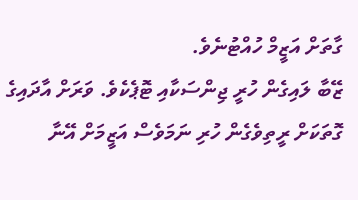ގާތަށް އަޒީމް ހުއްޓުނެވެ.
ޒޭބާ ލައިގެން ހުރީ ޖިންސަކާއި ޓޮޕެކެވެ. ވަރަށް އާދައިގެ ގޮތަކަށް ރީތިވެގެން ހުރި ނަމަވެސް އަޒީމަށް އޭނާ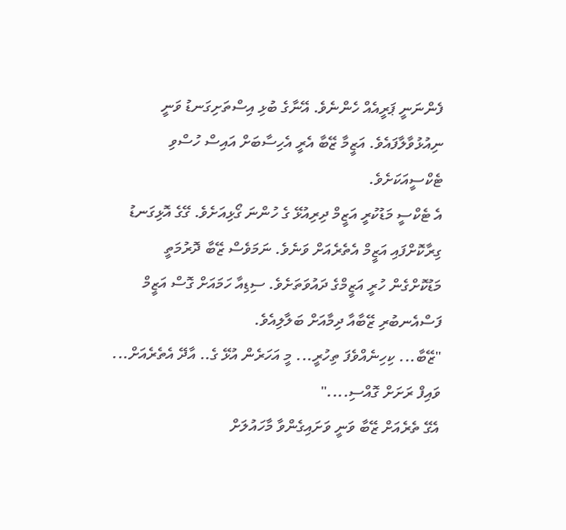ފެންނަނީ ޕަރީއެއް ހެންނެވެ. އޭނާގެ ބުޅި އިސްތަށިގަނޑު ވަނީ ނިއުޅުވާލާފައެވެ. އަޒީމާ ޒޭބާ އެރީ އެހިސާބަށް އައިސް ހުސްވި ޓެކްސީއަކަށެވެ.
އެ ޓެކްސީ މަޑުކުރީ އަޒީމް ދިރިއުޅޭ ގެ ހުންނަ ގޯޅިއަށެވެ. ގޭގެ އޮޅިގަނޑު ގިރާކޮށްފައި އަޒީމް އެތެރެއަށް ވަނެވެ. ނަމަވެސް ޒޭބާ ދޮރުމަތީ މަޑުކޮށްގެން ހުރީ އަޒީމްގެ ދައުވަތަށެވެ. ސިޑިއާ ހަމައަށް ގޮސް އަޒީމް ފަސްއެނބުރި ޒޭބާއާ ދިމާއަށް ބަލާލިއެވެ.
"ޒޭބާ... ކިހިނެއްވެފަ ތިހުރީ... މީ އަހަރެން އުޅޭ ގެ.. އާދޭ އެތެރެއަށް... ވައިފް ރަށަށް ގޮއްސި...."
އެގޭ ތެރެއަށް ޒޭބާ ވަނީ ވަށައިގެންވާ މާހައުލަށް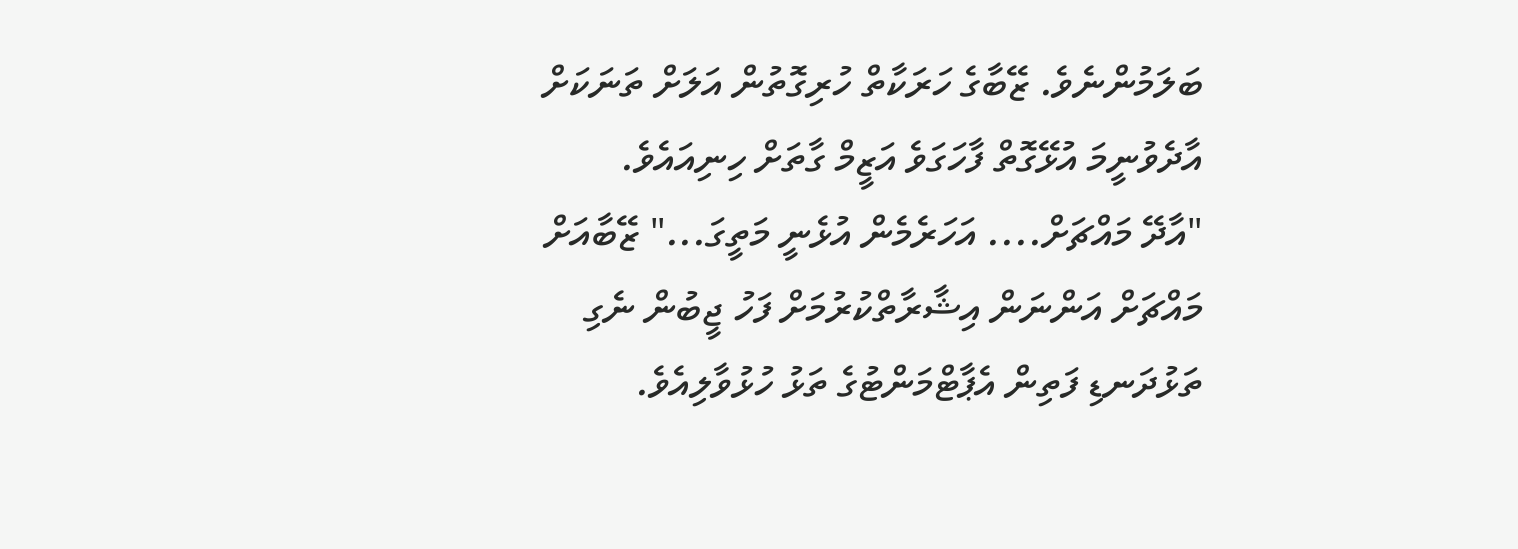ބަލަމުންނެވެ. ޒޭބާގެ ހަރަކާތް ހުރިގޮތުން އަލަށް ތަނަކަށް އާދެވުނީމަ އުޅޭގޮތް ފާހަގަވެ އަޒީމް ގާތަށް ހިނިއައެވެ.
"އާދޭ މައްޗަށް.... އަހަރެމެން އުޅެނީ މަތީގަ..." ޒޭބާއަށް މައްޗަށް އަންނަން އިޝާރާތްކުރުމަށް ފަހު ޖީބުން ނެގި ތަޅުދަނޑި ފަތިން އެޕާޓްމަންޓުގެ ތަޅު ހުޅުވާލިއެވެ.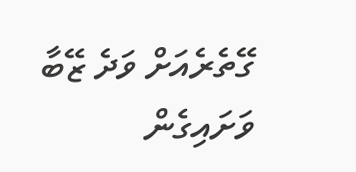ގޭތެރެއަށް ވަދެ ޒޭބާ ވަށައިގެން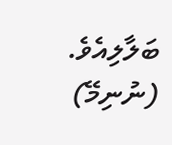ބަލާލިއެވެ.
(ނުނިމޭ)